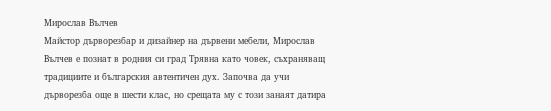Мирослав Вълчев
Майстор дърворезбар и дизайнер на дървени мебели, Мирослав Вълчев е познат в родния си град Трявна като човек, съхраняващ традициите и българския автентичен дух. Започва да учи дърворезба още в шести клас, но срещата му с този занаят датира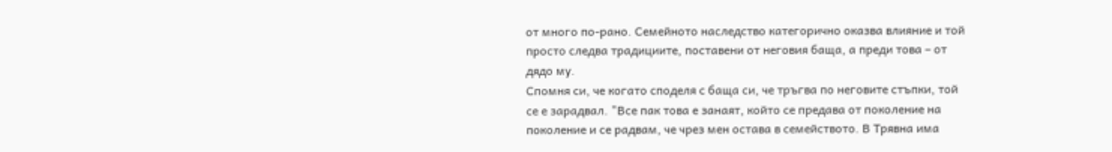от много по-рано. Семейното наследство категорично оказва влияние и той просто следва традициите, поставени от неговия баща, а преди това – от дядо му.
Спомня си, че когато споделя с баща си, че тръгва по неговите стъпки, той се е зарадвал. "Все пак това е занаят, който се предава от поколение на поколение и се радвам, че чрез мен остава в семейството. В Трявна има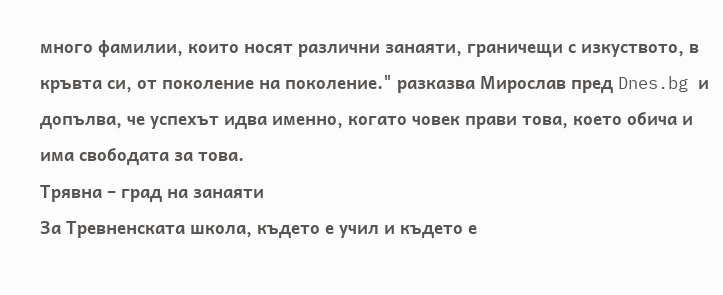много фамилии, които носят различни занаяти, граничещи с изкуството, в кръвта си, от поколение на поколение." разказва Мирослав пред Dnes.bg и допълва, че успехът идва именно, когато човек прави това, което обича и има свободата за това.
Трявна – град на занаяти
За Тревненската школа, където е учил и където е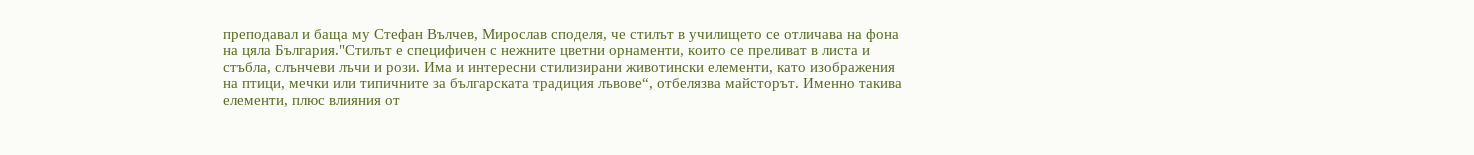преподавал и баща му Стефан Вълчев, Мирослав споделя, че стилът в училището се отличава на фона на цяла България."Стилът е специфичен с нежните цветни орнаменти, които се преливат в листа и стъбла, слънчеви лъчи и рози. Има и интересни стилизирани животински елементи, като изображения на птици, мечки или типичните за българската традиция лъвове“, отбелязва майсторът. Именно такива елементи, плюс влияния от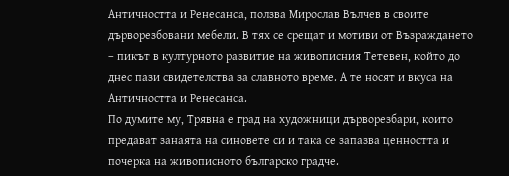Античността и Ренесанса, ползва Мирослав Вълчев в своите дърворезбовани мебели. В тях се срещат и мотиви от Възраждането – пикът в културното развитие на живописния Тетевен, който до днес пази свидетелства за славното време. А те носят и вкуса на Античността и Ренесанса.
По думите му, Трявна е град на художници дърворезбари, които предават занаята на синовете си и така се запазва ценността и почерка на живописното българско градче.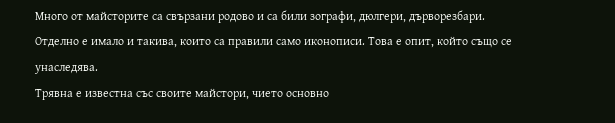Много от майсторите са свързани родово и са били зографи, дюлгери, дърворезбари. Отделно е имало и такива, които са правили само иконописи. Това е опит, който също се унаследява.
Трявна е известна със своите майстори, чието основно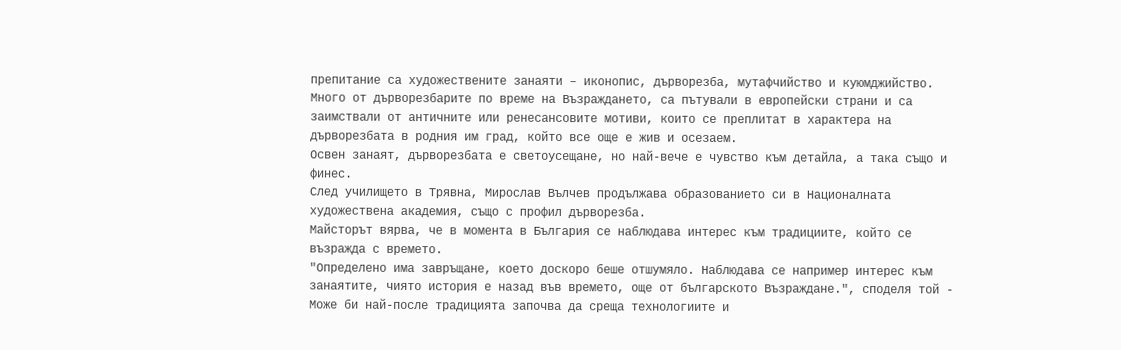препитание са художествените занаяти – иконопис, дърворезба, мутафчийство и куюмджийство.
Много от дърворезбарите по време на Възраждането, са пътували в европейски страни и са заимствали от античните или ренесансовите мотиви, които се преплитат в характера на дърворезбата в родния им град, който все още е жив и осезаем.
Освен занаят, дърворезбата е светоусещане, но най-вече е чувство към детайла, а така също и финес.
След училището в Трявна, Мирослав Вълчев продължава образованието си в Националната художествена академия, също с профил дърворезба.
Майсторът вярва, че в момента в България се наблюдава интерес към традициите, който се възражда с времето.
"Определено има завръщане, което доскоро беше отшумяло. Наблюдава се например интерес към занаятите, чиято история е назад във времето, още от българското Възраждане.", споделя той - Може би най-после традицията започва да среща технологиите и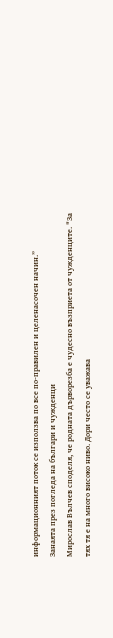информационният поток се използва по все по-правилен и целенасочен начин.”
Занаята през погледа на българи и чужденци
Мирослав Вълчев споделя, че родната дърворезба е чудесно възприета от чужденците. "За тях тя е на много високо ниво. Дори често се уважава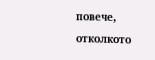повече, отколкото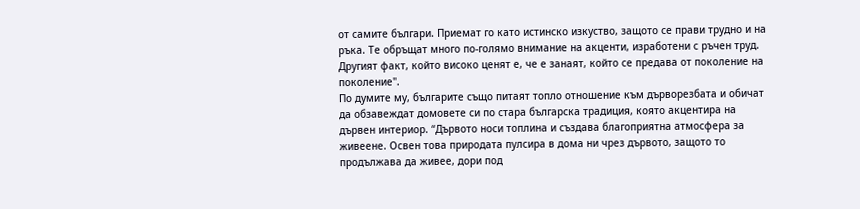от самите българи. Приемат го като истинско изкуство, защото се прави трудно и на ръка. Те обръщат много по-голямо внимание на акценти, изработени с ръчен труд. Другият факт, който високо ценят е, че е занаят, който се предава от поколение на поколение".
По думите му, българите също питаят топло отношение към дърворезбата и обичат да обзавеждат домовете си по стара българска традиция, която акцентира на дървен интериор. “Дървото носи топлина и създава благоприятна атмосфера за живеене. Освен това природата пулсира в дома ни чрез дървото, защото то продължава да живее, дори под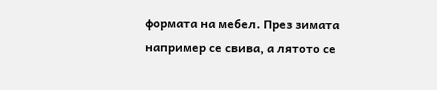формата на мебел. През зимата например се свива, а лятото се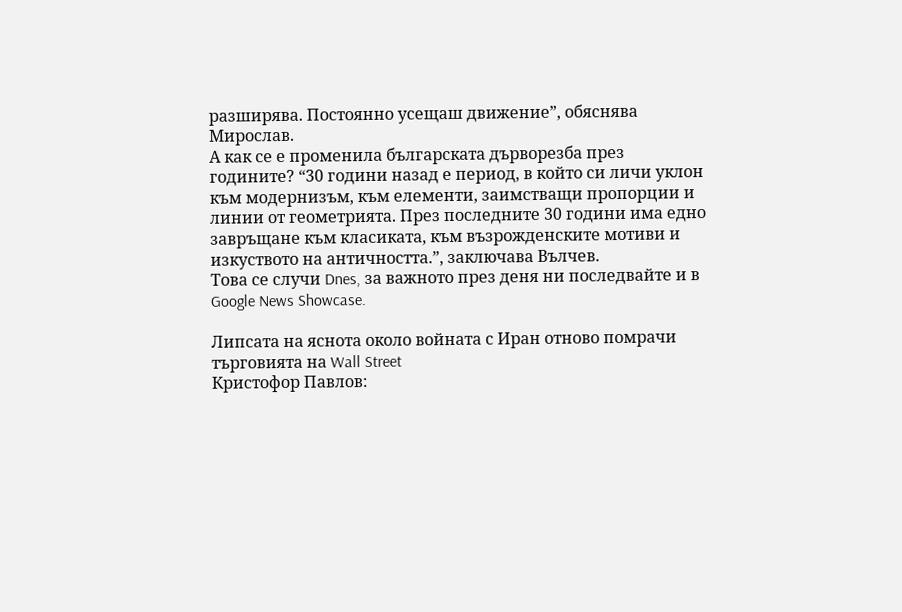разширява. Постоянно усещаш движение”, обяснява Мирослав.
А как се е променила българската дърворезба през годините? “30 години назад е период, в който си личи уклон към модернизъм, към елементи, заимстващи пропорции и линии от геометрията. През последните 30 години има едно завръщане към класиката, към възрожденските мотиви и изкуството на античността.”, заключава Вълчев.
Това се случи Dnes, за важното през деня ни последвайте и в Google News Showcase.

Липсата на яснота около войната с Иран отново помрачи търговията на Wall Street
Кристофор Павлов: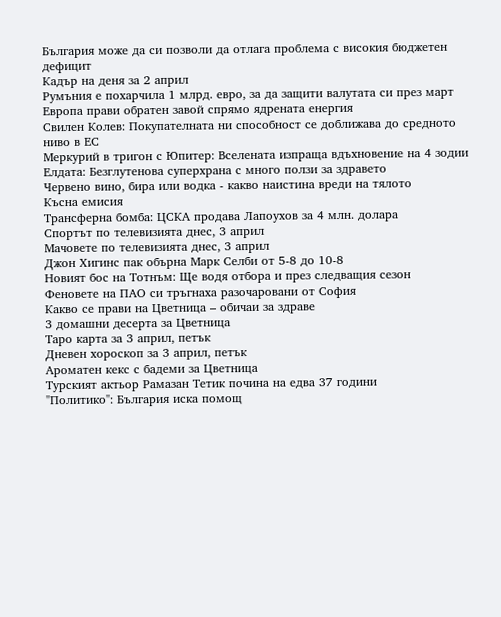България може да си позволи да отлага проблема с високия бюджетен дефицит
Кадър на деня за 2 април
Румъния е похарчила 1 млрд. евро, за да защити валутата си през март
Европа прави обратен завой спрямо ядрената енергия
Свилен Колев: Покупателната ни способност се доближава до средното ниво в ЕС
Меркурий в тригон с Юпитер: Вселената изпраща вдъхновение на 4 зодии
Елдата: Безглутенова суперхрана с много ползи за здравето
Червено вино, бира или водка - какво наистина вреди на тялото
Късна емисия
Трансферна бомба: ЦСКА продава Лапоухов за 4 млн. долара
Спортът по телевизията днес, 3 април
Мачовете по телевизията днес, 3 април
Джон Хигинс пак обърна Марк Селби от 5-8 до 10-8
Новият бос на Тотнъм: Ще водя отбора и през следващия сезон
Феновете на ПАО си тръгнаха разочаровани от София
Какво се прави на Цветница – обичаи за здраве
3 домашни десерта за Цветница
Таро карта за 3 април, петък
Дневен хороскоп за 3 април, петък
Ароматен кекс с бадеми за Цветница
Турският актьор Рамазан Тетик почина на едва 37 години
"Политико": България иска помощ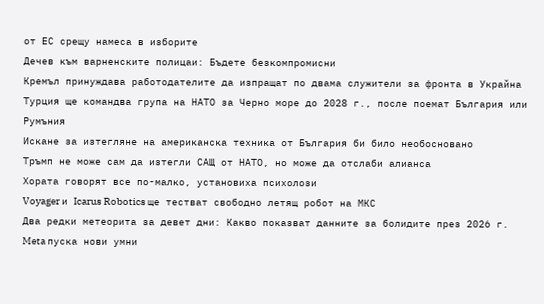от ЕС срещу намеса в изборите
Дечев към варненските полицаи: Бъдете безкомпромисни
Кремъл принуждава работодателите да изпращат по двама служители за фронта в Украйна
Турция ще командва група на НАТО за Черно море до 2028 г., после поемат България или Румъния
Искане за изтегляне на американска техника от България би било необосновано
Тръмп не може сам да изтегли САЩ от НАТО, но може да отслаби алианса
Хората говорят все по-малко, установиха психолози
Voyager и Icarus Robotics ще тестват свободно летящ робот на МКС
Два редки метеорита за девет дни: Какво показват данните за болидите през 2026 г.
Meta пуска нови умни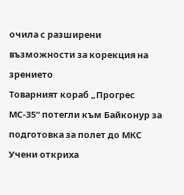очила с разширени възможности за корекция на зрението
Товарният кораб „Прогрес МС-35“ потегли към Байконур за подготовка за полет до МКС
Учени откриха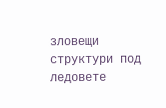зловещи структури под ледовете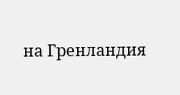на Гренландия